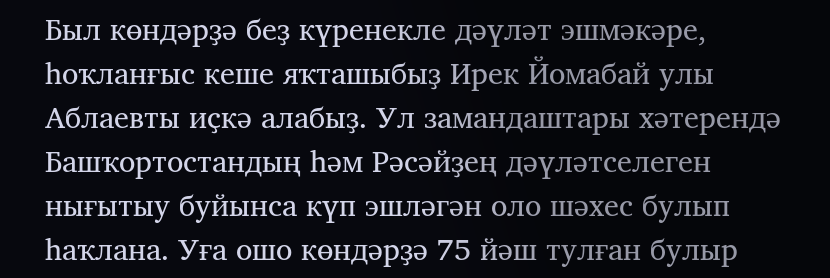Был көндәрҙә беҙ күренекле дәүләт эшмәкәре, һоҡланғыс кеше яҡташыбыҙ Ирек Йомабай улы Аблаевты иҫкә алабыҙ. Ул замандаштары хәтерендә Башҡортостандың һәм Рәсәйҙең дәүләтселеген нығытыу буйынса күп эшләгән оло шәхес булып һаҡлана. Уға ошо көндәрҙә 75 йәш тулған булыр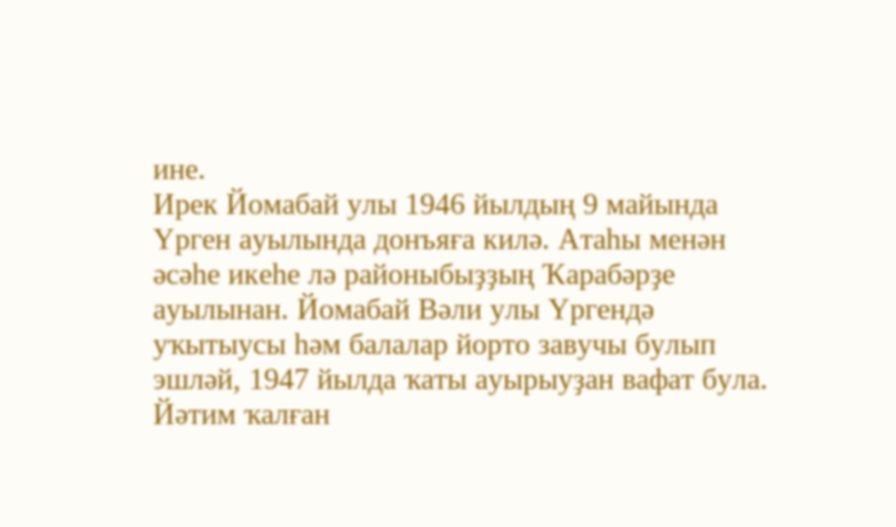ине.
Ирек Йомабай улы 1946 йылдың 9 майында Үрген ауылында донъяға килә. Атаһы менән әсәһе икеһе лә районыбыҙҙың Ҡарабәрҙе ауылынан. Йомабай Вәли улы Үргендә уҡытыусы һәм балалар йорто завучы булып эшләй, 1947 йылда ҡаты ауырыуҙан вафат була. Йәтим ҡалған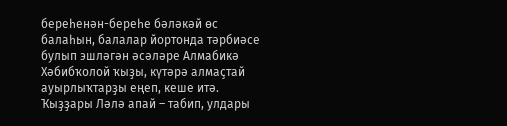береһенән-береһе бәләкәй өс балаһын, балалар йортонда тәрбиәсе булып эшләгән әсәләре Алмабикә Хәбибҡолой ҡыҙы, күтәрә алмаҫтай ауырлыҡтарҙы еңеп, кеше итә. Ҡыҙҙары Ләлә апай – табип, улдары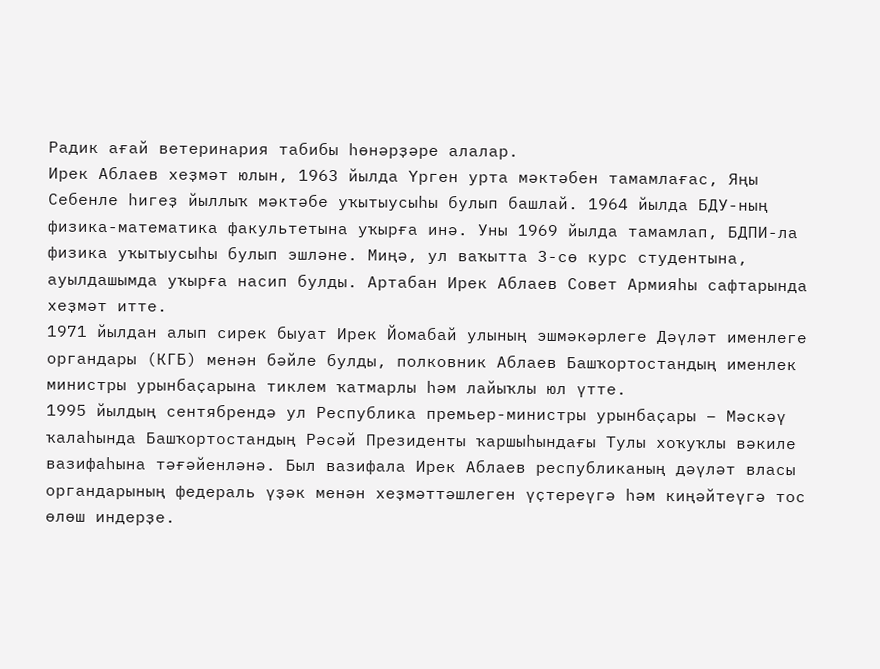Радик ағай ветеринария табибы һөнәрҙәре алалар.
Ирек Аблаев хеҙмәт юлын, 1963 йылда Үрген урта мәктәбен тамамлағас, Яңы Себенле һигеҙ йыллыҡ мәктәбе уҡытыусыһы булып башлай. 1964 йылда БДУ-ның физика-математика факультетына уҡырға инә. Уны 1969 йылда тамамлап, БДПИ-ла физика уҡытыусыһы булып эшләне. Миңә, ул ваҡытта 3-сө курс студентына, ауылдашымда уҡырға насип булды. Артабан Ирек Аблаев Совет Армияһы сафтарында хеҙмәт итте.
1971 йылдан алып сирек быуат Ирек Йомабай улының эшмәкәрлеге Дәүләт именлеге органдары (КГБ) менән бәйле булды, полковник Аблаев Башҡортостандың именлек министры урынбаҫарына тиклем ҡатмарлы һәм лайыҡлы юл үтте.
1995 йылдың сентябрендә ул Республика премьер-министры урынбаҫары – Мәскәү ҡалаһында Башҡортостандың Рәсәй Президенты ҡаршыһындағы Тулы хоҡуҡлы вәкиле вазифаһына тәғәйенләнә. Был вазифала Ирек Аблаев республиканың дәүләт власы органдарының федераль үҙәк менән хеҙмәттәшлеген үҫтереүгә һәм киңәйтеүгә тос өлөш индерҙе.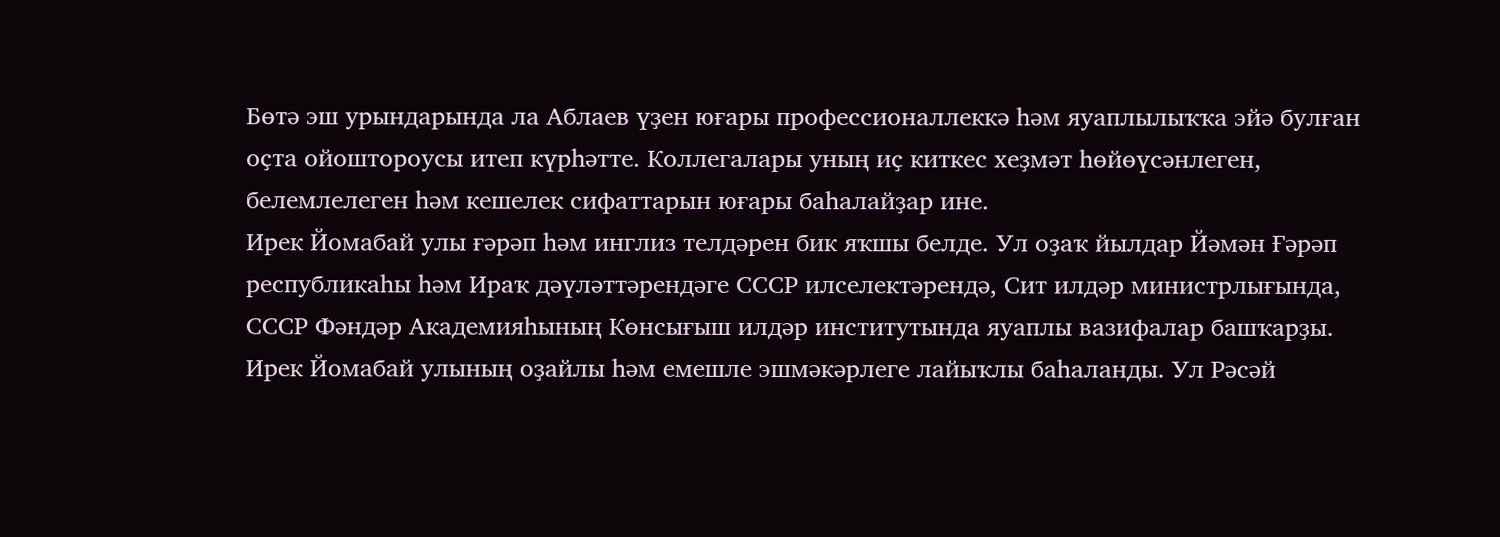Бөтә эш урындарында ла Аблаев үҙен юғары профессионаллеккә һәм яуаплылыҡҡа эйә булған оҫта ойоштороусы итеп күрһәтте. Коллегалары уның иҫ киткес хеҙмәт һөйөүсәнлеген, белемлелеген һәм кешелек сифаттарын юғары баһалайҙар ине.
Ирек Йомабай улы ғәрәп һәм инглиз телдәрен бик яҡшы белде. Ул оҙаҡ йылдар Йәмән Ғәрәп республикаһы һәм Ираҡ дәүләттәрендәге СССР илселектәрендә, Сит илдәр министрлығында, СССР Фәндәр Академияһының Көнсығыш илдәр институтында яуаплы вазифалар башҡарҙы.
Ирек Йомабай улының оҙайлы һәм емешле эшмәкәрлеге лайыҡлы баһаланды. Ул Рәсәй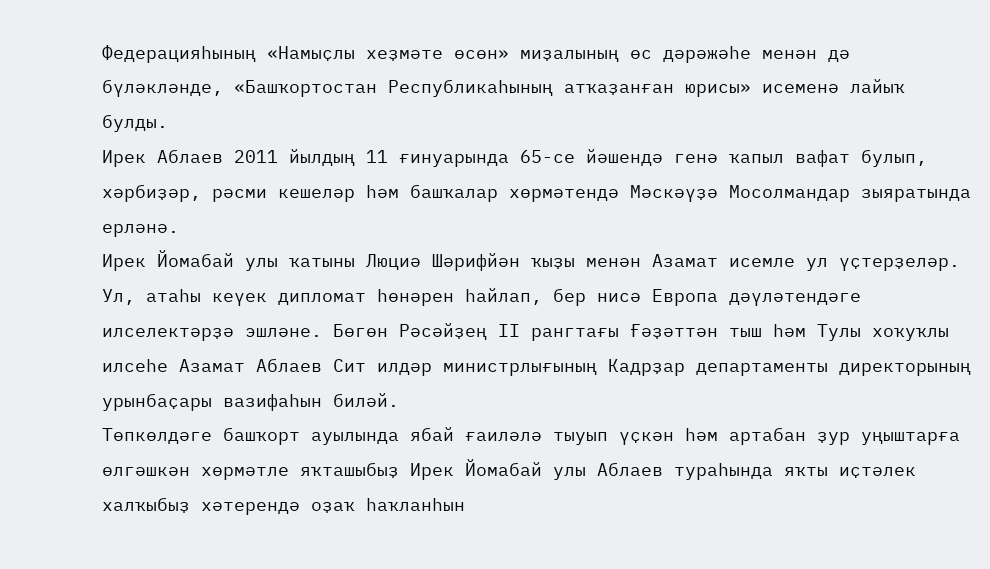Федерацияһының «Намыҫлы хеҙмәте өсөн» миҙалының өс дәрәжәһе менән дә бүләкләнде, «Башҡортостан Республикаһының атҡаҙанған юрисы» исеменә лайыҡ булды.
Ирек Аблаев 2011 йылдың 11 ғинуарында 65-се йәшендә генә ҡапыл вафат булып, хәрбиҙәр, рәсми кешеләр һәм башҡалар хөрмәтендә Мәскәүҙә Мосолмандар зыяратында ерләнә.
Ирек Йомабай улы ҡатыны Люциә Шәрифйән ҡыҙы менән Азамат исемле ул үҫтерҙеләр. Ул, атаһы кеүек дипломат һөнәрен һайлап, бер нисә Европа дәүләтендәге илселектәрҙә эшләне. Бөгөн Рәсәйҙең II рангтағы Ғәҙәттән тыш һәм Тулы хоҡуҡлы илсеһе Азамат Аблаев Сит илдәр министрлығының Кадрҙар департаменты директорының урынбаҫары вазифаһын биләй.
Төпкөлдәге башҡорт ауылында ябай ғаиләлә тыуып үҫкән һәм артабан ҙур уңыштарға өлгәшкән хөрмәтле яҡташыбыҙ Ирек Йомабай улы Аблаев тураһында яҡты иҫтәлек халҡыбыҙ хәтерендә оҙаҡ һаҡланһын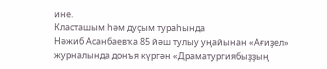ине.
Класташым һәм дуҫым тураһында
Нәжиб Асанбаевҡа 85 йәш тулыу уңайынан «Ағиҙел» журналында донъя күргән «Драматургиябыҙҙың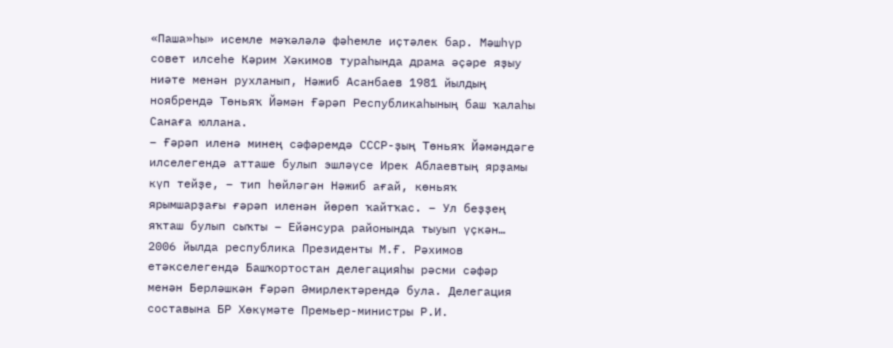«Паша»һы» исемле мәҡәләлә фәһемле иҫтәлек бар. Мәшһүр совет илсеһе Кәрим Хәкимов тураһында драма әҫәре яҙыу ниәте менән рухланып, Нәжиб Асанбаев 1981 йылдың ноябрендә Төньяҡ Йәмән Ғәрәп Республикаһының баш ҡалаһы Санаға юллана.
– Ғәрәп иленә минең сәфәремдә СССР-ҙың Төньяҡ Йәмәндәге илселегендә атташе булып эшләүсе Ирек Аблаевтың ярҙамы күп тейҙе, – тип һөйләгән Нәжиб ағай, көньяҡ ярымшарҙағы ғәрәп иленән йөрөп ҡайтҡас. – Ул беҙҙең яҡташ булып сыҡты – Ейәнсура районында тыуып үҫкән…
2006 йылда республика Президенты М.Ғ. Рәхимов етәкселегендә Башҡортостан делегацияһы рәсми сәфәр менән Берләшкән Ғәрәп Әмирлектәрендә була. Делегация составына БР Хөкүмәте Премьер-министры Р.И.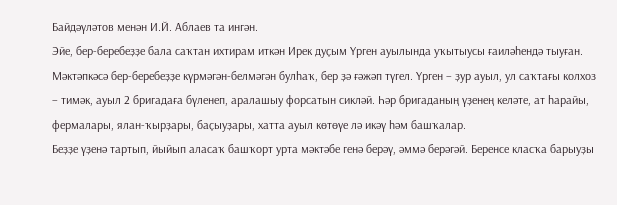Байдәүләтов менән И.Й. Аблаев та ингән.
Эйе, бер-беребеҙҙе бала саҡтан ихтирам иткән Ирек дуҫым Үрген ауылында уҡытыусы ғаиләһендә тыуған. Мәктәпкәсә бер-беребеҙҙе күрмәгән-белмәгән булһаҡ, бер ҙә ғәжәп түгел. Үрген – ҙур ауыл, ул саҡтағы колхоз – тимәк, ауыл 2 бригадаға бүленеп, аралашыу форсатын сикләй. Һәр бригаданың үҙенең келәте, ат һарайы, фермалары, ялан-ҡырҙары, баҫыуҙары, хатта ауыл көтөүе лә икәү һәм башҡалар.
Беҙҙе үҙенә тартып, йыйып аласаҡ башҡорт урта мәктәбе генә берәү, әммә берәгәй. Беренсе класҡа барыуҙы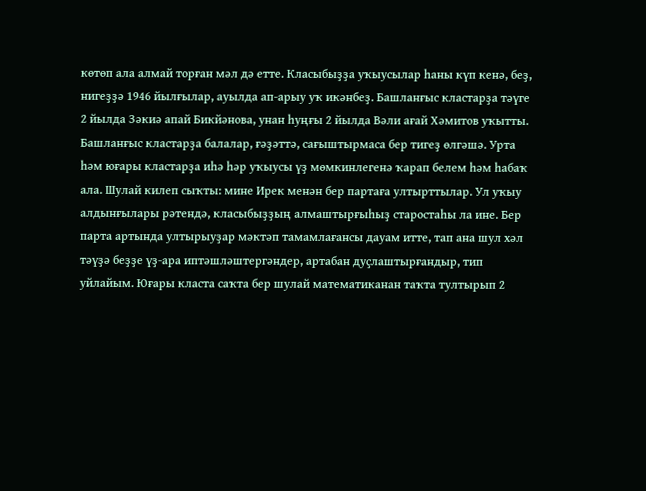көтөп ала алмай торған мәл дә етте. Класыбыҙҙа уҡыусылар һаны күп кенә, беҙ, нигеҙҙә 1946 йылғылар, ауылда ап-арыу уҡ икәнбеҙ. Башланғыс кластарҙа тәүге 2 йылда Зәкиә апай Бикйәнова, унан һуңғы 2 йылда Вәли ағай Хәмитов уҡытты. Башланғыс кластарҙа балалар, ғәҙәттә, сағыштырмаса бер тигеҙ өлгәшә. Урта һәм юғары кластарҙа иһә һәр уҡыусы үҙ мөмкинлегенә ҡарап белем һәм һабаҡ ала. Шулай килеп сыҡты: мине Ирек менән бер партаға ултырттылар. Ул уҡыу алдынғылары рәтендә, класыбыҙҙың алмаштырғыһыҙ старостаһы ла ине. Бер парта артында ултырыуҙар мәктәп тамамлағансы дауам итте, тап ана шул хәл тәүҙә беҙҙе үҙ-ара иптәшләштергәндер, артабан дуҫлаштырғандыр, тип уйлайым. Юғары класта саҡта бер шулай математиканан таҡта тултырып 2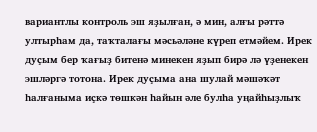вариантлы контроль эш яҙылған, ә мин, алғы рәттә ултырһам да, таҡталағы мәсьәләне күреп етмәйем. Ирек дуҫым бер ҡағыҙ битенә минекен яҙып бирә лә үҙенекен эшләргә тотона. Ирек дуҫыма ана шулай мәшәҡәт һалғаныма иҫкә төшкән һайын әле булһа уңайһыҙлыҡ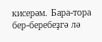кисерәм. Бара-тора бер-беребеҙгә лә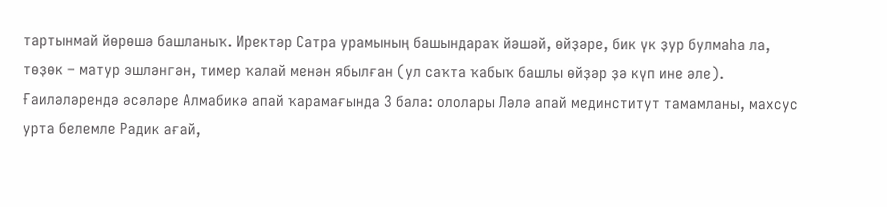тартынмай йөрөшә башланыҡ. Иректәр Сатра урамының башындараҡ йәшәй, өйҙәре, бик үк ҙур булмаһа ла, төҙөк – матур эшләнгән, тимер ҡалай менән ябылған (ул саҡта ҡабыҡ башлы өйҙәр ҙә күп ине әле). Ғаиләләрендә әсәләре Алмабикә апай ҡарамағында 3 бала: ололары Ләлә апай мединститут тамамланы, махсус урта белемле Радик ағай,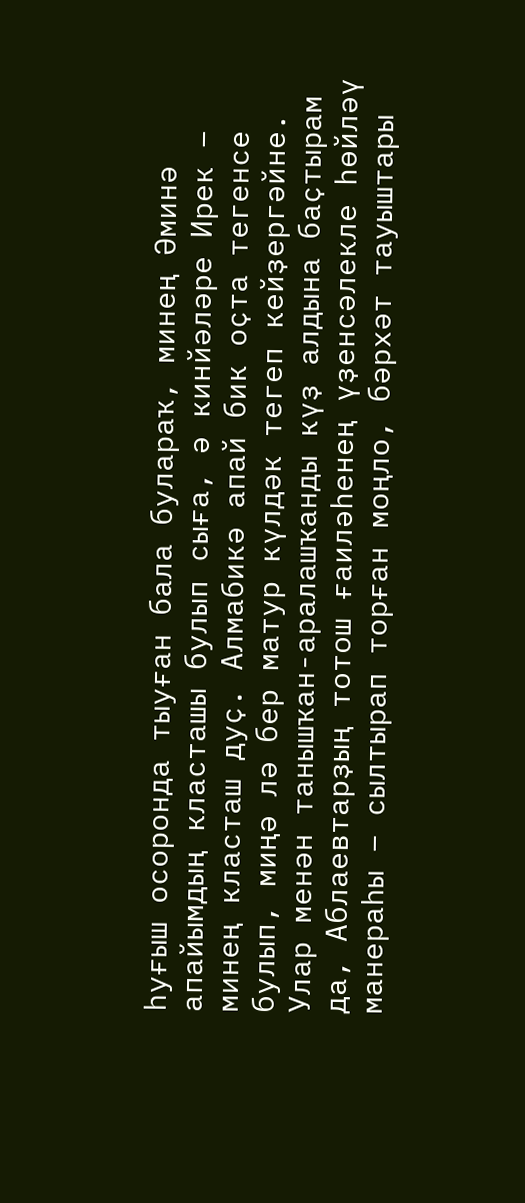һуғыш осоронда тыуған бала булараҡ, минең Әминә апайымдың класташы булып сыға, ә кинйәләре Ирек – минең класташ дуҫ. Алмабикә апай бик оҫта тегенсе булып, миңә лә бер матур күлдәк тегеп кейҙергәйне. Улар менән танышҡан-аралашҡанды күҙ алдына баҫтырам да, Аблаевтарҙың тотош ғаиләһенең үҙенсәлекле һөйләү манераһы – сылтырап торған моңло, бәрхәт тауыштары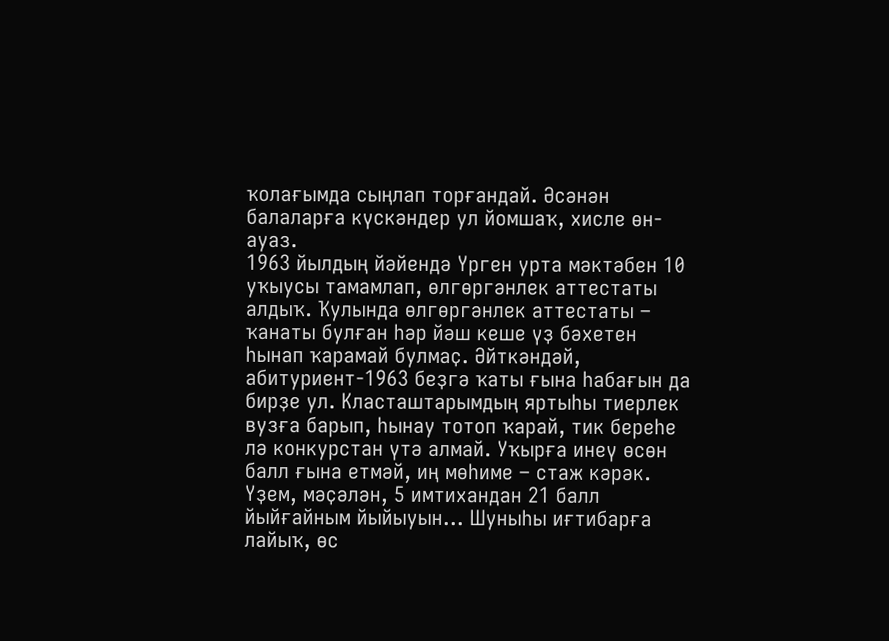ҡолағымда сыңлап торғандай. Әсәнән балаларға күскәндер ул йомшаҡ, хисле өн-ауаз.
1963 йылдың йәйендә Үрген урта мәктәбен 10 уҡыусы тамамлап, өлгөргәнлек аттестаты алдыҡ. Ҡулында өлгөргәнлек аттестаты – ҡанаты булған һәр йәш кеше үҙ бәхетен һынап ҡарамай булмаҫ. Әйткәндәй, абитуриент-1963 беҙгә ҡаты ғына һабағын да бирҙе ул. Класташтарымдың яртыһы тиерлек вузға барып, һынау тотоп ҡарай, тик береһе лә конкурстан үтә алмай. Уҡырға инеү өсөн балл ғына етмәй, иң мөһиме – стаж кәрәк. Үҙем, мәҫәлән, 5 имтихандан 21 балл йыйғайным йыйыуын… Шуныһы иғтибарға лайыҡ, өс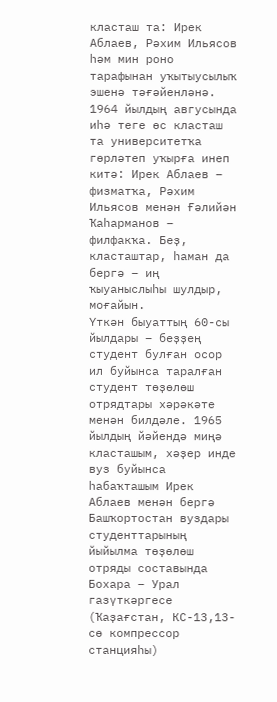класташ та: Ирек Аблаев, Рәхим Ильясов һәм мин роно тарафынан уҡытыусылыҡ эшенә тәғәйенләнә. 1964 йылдың авгусында иһә теге өс класташ та университетҡа гөрләтеп уҡырға инеп китә: Ирек Аблаев – физматҡа, Рәхим Ильясов менән Ғәлийән Ҡаһарманов – филфакҡа. Беҙ, класташтар, һаман да бергә – иң ҡыуаныслыһы шулдыр, моғайын.
Үткән быуаттың 60-сы йылдары – беҙҙең студент булған осор ил буйынса таралған студент төҙөлөш отрядтары хәрәкәте менән билдәле. 1965 йылдың йәйендә миңә класташым, хәҙер инде вуз буйынса һабаҡташым Ирек Аблаев менән бергә Башҡортостан вуздары студенттарының йыйылма төҙөлөш отряды составында Бохара – Урал газүткәргесе (Ҡаҙағстан, КС-13,13-сө компрессор станцияһы)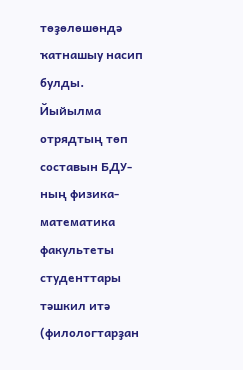төҙөлөшөндә ҡатнашыу насип булды. Йыйылма отрядтың төп составын БДУ-ның физика-математика факультеты студенттары тәшкил итә (филологтарҙан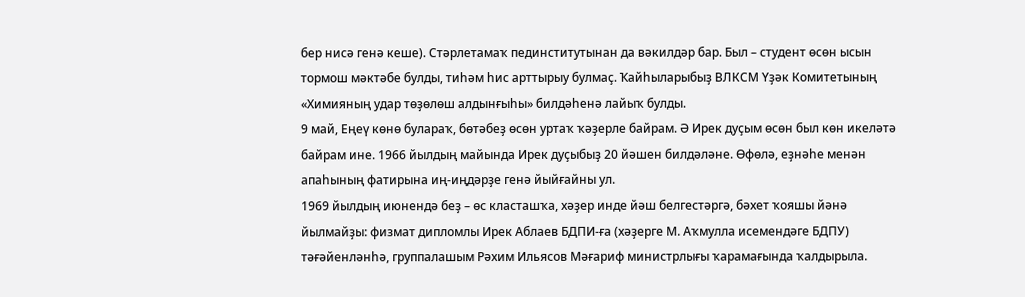бер нисә генә кеше). Стәрлетамаҡ пединститутынан да вәкилдәр бар. Был – студент өсөн ысын тормош мәктәбе булды, тиһәм һис арттырыу булмаҫ. Ҡайһыларыбыҙ ВЛКСМ Үҙәк Комитетының «Химияның удар төҙөлөш алдынғыһы» билдәһенә лайыҡ булды.
9 май, Еңеү көнө булараҡ, бөтәбеҙ өсөн уртаҡ ҡәҙерле байрам. Ә Ирек дуҫым өсөн был көн икеләтә байрам ине. 1966 йылдың майында Ирек дуҫыбыҙ 20 йәшен билдәләне. Өфөлә, еҙнәһе менән апаһының фатирына иң-иңдәрҙе генә йыйғайны ул.
1969 йылдың июнендә беҙ – өс класташҡа, хәҙер инде йәш белгестәргә, бәхет ҡояшы йәнә йылмайҙы: физмат дипломлы Ирек Аблаев БДПИ-ға (хәҙерге М. Аҡмулла исемендәге БДПУ) тәғәйенләнһә, группалашым Рәхим Ильясов Мәғариф министрлығы ҡарамағында ҡалдырыла.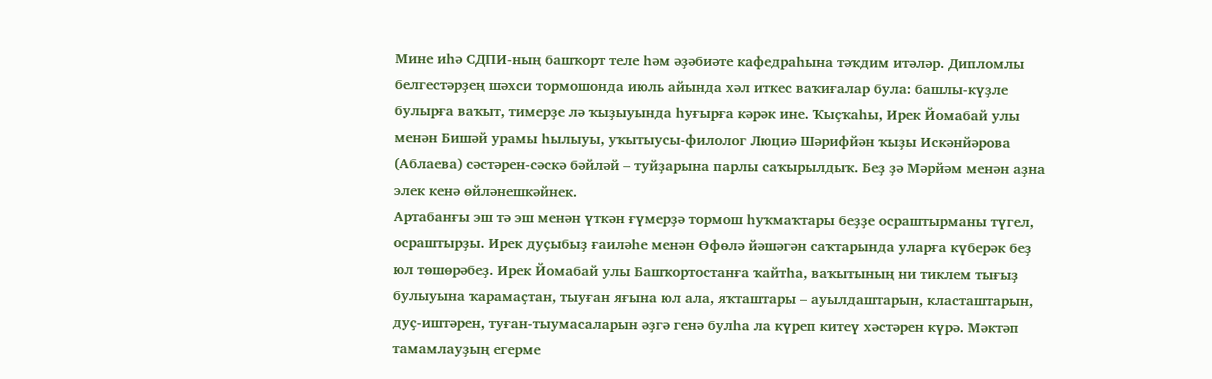Мине иһә СДПИ-ның башҡорт теле һәм әҙәбиәте кафедраһына тәҡдим итәләр. Дипломлы белгестәрҙең шәхси тормошонда июль айында хәл иткес ваҡиғалар була: башлы-күҙле булырға ваҡыт, тимерҙе лә ҡыҙыуында һуғырға кәрәк ине. Ҡыҫҡаһы, Ирек Йомабай улы менән Бишәй урамы һылыуы, уҡытыусы-филолог Люциә Шәрифйән ҡыҙы Искәнйәрова (Аблаева) сәстәрен-сәскә бәйләй – туйҙарына парлы саҡырылдыҡ. Беҙ ҙә Мәрйәм менән аҙна элек кенә өйләнешкәйнек.
Артабанғы эш тә эш менән үткән ғүмерҙә тормош һуҡмаҡтары беҙҙе осраштырманы түгел, осраштырҙы. Ирек дуҫыбыҙ ғаиләһе менән Өфөлә йәшәгән саҡтарында уларға күберәк беҙ юл төшөрәбеҙ. Ирек Йомабай улы Башҡортостанға ҡайтһа, ваҡытының ни тиклем тығыҙ булыуына ҡарамаҫтан, тыуған яғына юл ала, яҡташтары – ауылдаштарын, класташтарын, дуҫ-иштәрен, туған-тыумасаларын әҙгә генә булһа ла күреп китеү хәстәрен күрә. Мәктәп тамамлауҙың егерме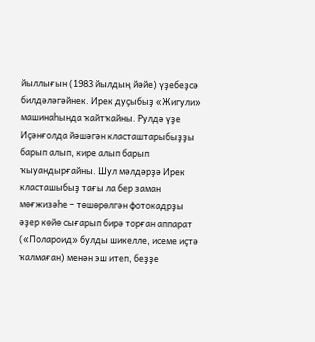йыллығын (1983 йылдың йәйе) үҙебеҙсә билдәләгәйнек. Ирек дуҫыбыҙ «Жигули» машинаһында ҡайтҡайны. Рулдә үҙе Иҫәнғолда йәшәгән класташтарыбыҙҙы барып алып, кире алып барып ҡыуандырғайны. Шул мәлдәрҙә Ирек класташыбыҙ тағы ла бер заман мөғжизәһе – төшөрөлгән фотокадрҙы әҙер көйө сығарып бирә торған аппарат («Полароид» булды шикелле, исеме иҫтә ҡалмаған) менән эш итеп, беҙҙе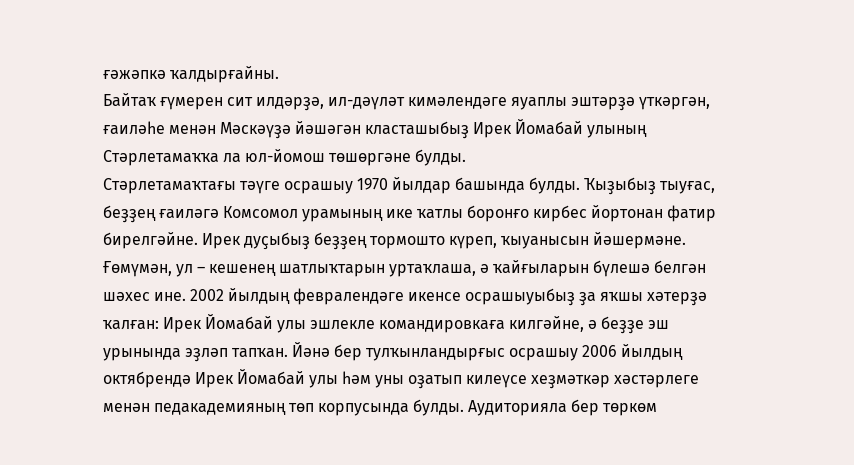ғәжәпкә ҡалдырғайны.
Байтаҡ ғүмерен сит илдәрҙә, ил-дәүләт кимәлендәге яуаплы эштәрҙә үткәргән, ғаиләһе менән Мәскәүҙә йәшәгән класташыбыҙ Ирек Йомабай улының Стәрлетамаҡҡа ла юл-йомош төшөргәне булды.
Стәрлетамаҡтағы тәүге осрашыу 1970 йылдар башында булды. Ҡыҙыбыҙ тыуғас, беҙҙең ғаиләгә Комсомол урамының ике ҡатлы боронғо кирбес йортонан фатир бирелгәйне. Ирек дуҫыбыҙ беҙҙең тормошто күреп, ҡыуанысын йәшермәне. Ғөмүмән, ул – кешенең шатлыҡтарын уртаҡлаша, ә ҡайғыларын бүлешә белгән шәхес ине. 2002 йылдың февралендәге икенсе осрашыуыбыҙ ҙа яҡшы хәтерҙә ҡалған: Ирек Йомабай улы эшлекле командировкаға килгәйне, ә беҙҙе эш урынында эҙләп тапҡан. Йәнә бер тулҡынландырғыс осрашыу 2006 йылдың октябрендә Ирек Йомабай улы һәм уны оҙатып килеүсе хеҙмәткәр хәстәрлеге менән педакадемияның төп корпусында булды. Аудиторияла бер төркөм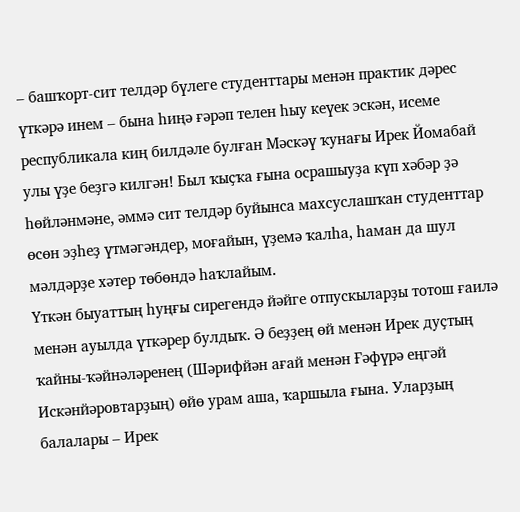– башҡорт-сит телдәр бүлеге студенттары менән практик дәрес үткәрә инем – бына һиңә ғәрәп телен һыу кеүек эскән, исеме республикала киң билдәле булған Мәскәү ҡунағы Ирек Йомабай улы үҙе беҙгә килгән! Был ҡыҫҡа ғына осрашыуҙа күп хәбәр ҙә һөйләнмәне, әммә сит телдәр буйынса махсуслашҡан студенттар өсөн эҙһеҙ үтмәгәндер, моғайын, үҙемә ҡалһа, һаман да шул мәлдәрҙе хәтер төбөндә һаҡлайым.
Үткән быуаттың һуңғы сирегендә йәйге отпускыларҙы тотош ғаилә менән ауылда үткәрер булдыҡ. Ә беҙҙең өй менән Ирек дуҫтың ҡайны-ҡәйнәләренең (Шәрифйән ағай менән Ғәфүрә еңгәй Искәнйәровтарҙың) өйө урам аша, ҡаршыла ғына. Уларҙың балалары – Ирек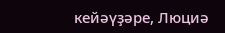кейәүҙәре, Люциә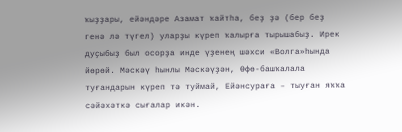ҡыҙҙары, ейәндәре Азамат ҡайтһа, беҙ ҙә (бер беҙ генә лә түгел) уларҙы күреп ҡалырға тырышабыҙ. Ирек дуҫыбыҙ был осорҙа инде үҙенең шәхси «Волга»һында йөрөй. Мәскәү һынлы Мәскәүҙән, Өфө-башҡалала туғандарын күреп тә туймай, Ейәнсураға – тыуған яҡҡа сәйәхәткә сығалар икән.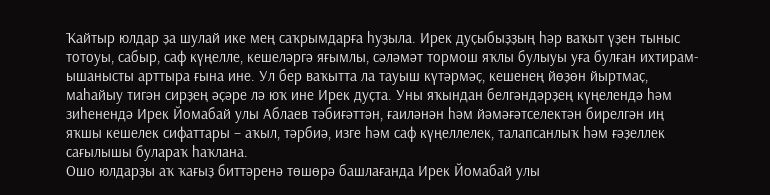Ҡайтыр юлдар ҙа шулай ике мең саҡрымдарға һуҙыла. Ирек дуҫыбыҙҙың һәр ваҡыт үҙен тыныс тотоуы, сабыр, саф күңелле, кешеләргә яғымлы, сәләмәт тормош яҡлы булыуы уға булған ихтирам-ышанысты арттыра ғына ине. Ул бер ваҡытта ла тауыш күтәрмәҫ, кешенең йөҙөн йыртмаҫ, маһайыу тигән сирҙең әҫәре лә юҡ ине Ирек дуҫта. Уны яҡындан белгәндәрҙең күңелендә һәм зиһенендә Ирек Йомабай улы Аблаев тәбиғәттән, ғаиләнән һәм йәмәғәтселектән бирелгән иң яҡшы кешелек сифаттары – аҡыл, тәрбиә, изге һәм саф күңеллелек, талапсанлыҡ һәм ғәҙеллек сағылышы булараҡ һаҡлана.
Ошо юлдарҙы аҡ ҡағыҙ биттәренә төшөрә башлағанда Ирек Йомабай улы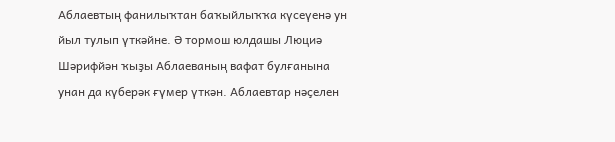Аблаевтың фанилыҡтан баҡыйлыҡҡа күсеүенә ун йыл тулып үткәйне. Ә тормош юлдашы Люциә Шәрифйән ҡыҙы Аблаеваның вафат булғанына унан да күберәк ғүмер үткән. Аблаевтар нәҫелен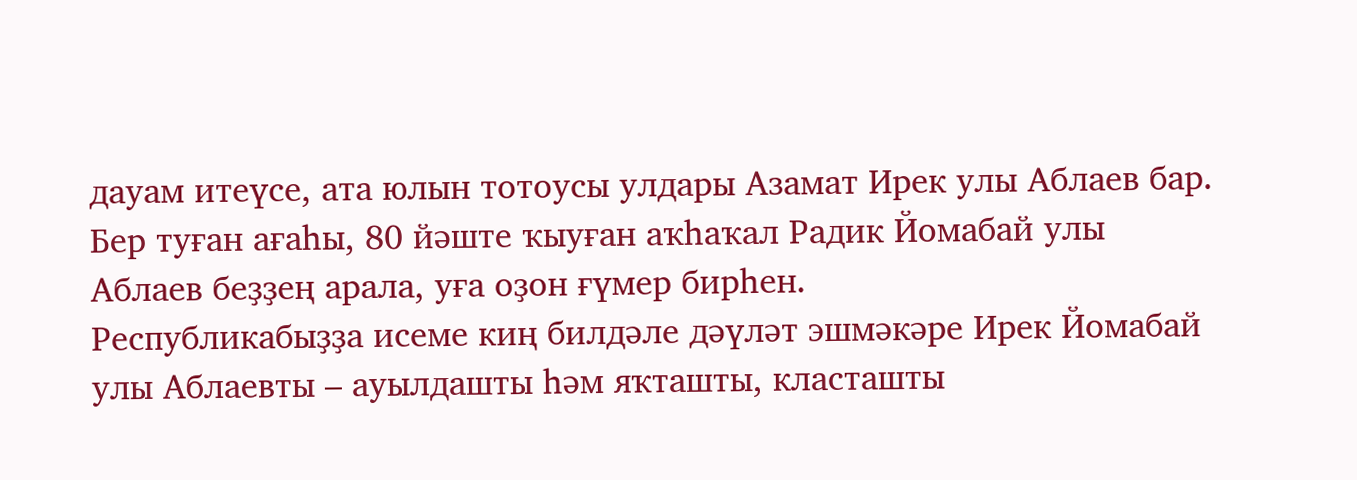дауам итеүсе, ата юлын тотоусы улдары Азамат Ирек улы Аблаев бар. Бер туған ағаһы, 80 йәште ҡыуған аҡһаҡал Радик Йомабай улы Аблаев беҙҙең арала, уға оҙон ғүмер бирһен.
Республикабыҙҙа исеме киң билдәле дәүләт эшмәкәре Ирек Йомабай улы Аблаевты – ауылдашты һәм яҡташты, класташты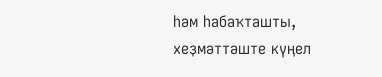һәм һабаҡташты, хеҙмәттәште күңел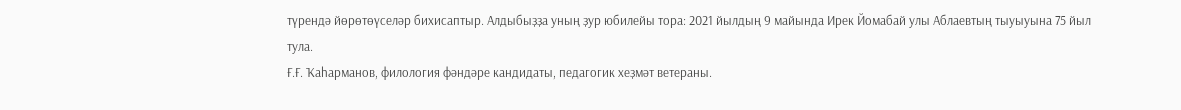түрендә йөрөтөүселәр бихисаптыр. Алдыбыҙҙа уның ҙур юбилейы тора: 2021 йылдың 9 майында Ирек Йомабай улы Аблаевтың тыуыуына 75 йыл тула.
Ғ.Ғ. Ҡаһарманов, филология фәндәре кандидаты, педагогик хеҙмәт ветераны.